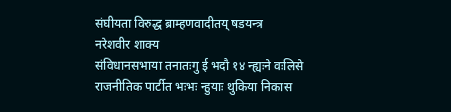संघीयता विरुद्ध ब्राम्हणवादीतय् षडयन्त्र
नरेशवीर शाक्य
संविधानसभाया तनातःगु ई भदौ १४ न्ह्यःने वःलिसे राजनीतिक पार्टीत भःभः न्हुयाः थुकिया निकास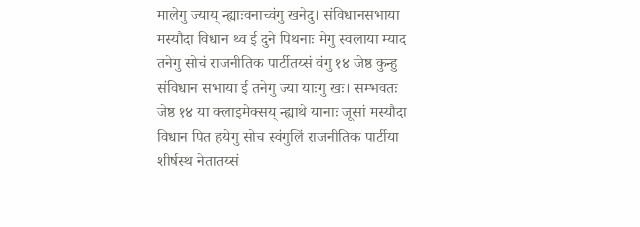मालेगु ज्याय् न्ह्याःवनाच्वंगु खनेदु। संविधानसभाया मस्यौदा विधान थ्व ई दुने पिथनाः मेगु स्वलाया म्याद तनेगु सोचं राजनीतिक पार्टीतय्सं वंगु १४ जेष्ठ कुन्हु संविधान सभाया ई तनेगु ज्या याःगु खः। सम्भवतः जेष्ठ १४ या क्लाइमेक्सय् न्ह्याथे यानाः जूसां मस्यौदा विधान पित हयेगु सोच स्वंगुलिं राजनीतिक पार्टीया शीर्षस्थ नेतातय्सं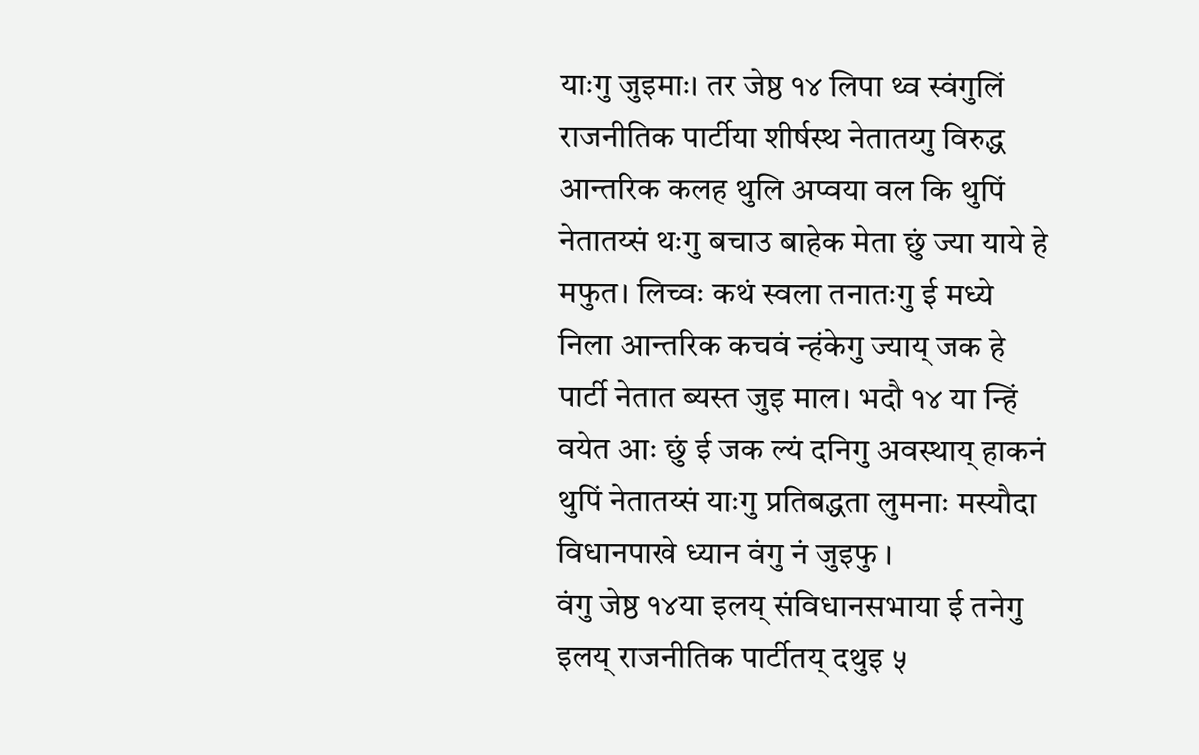याःगु जुइमाः। तर जेष्ठ १४ लिपा थ्व स्वंगुलिं राजनीतिक पार्टीया शीर्षस्थ नेतातय्गु विरुद्ध आन्तरिक कलह थुलि अप्वया वल कि थुपिं नेतातय्सं थःगु बचाउ बाहेक मेता छुं ज्या याये हे मफुत। लिच्वः कथं स्वला तनातःगु ई मध्ये निला आन्तरिक कचवं न्हंकेगु ज्याय् जक हे पार्टी नेतात ब्यस्त जुइ माल। भदौ १४ या न्हिं वयेत आः छुं ई जक ल्यं दनिगु अवस्थाय् हाकनं थुपिं नेतातय्सं याःगु प्रतिबद्धता लुमनाः मस्यौदा विधानपाखे ध्यान वंगु नं जुइफु ।
वंगु जेष्ठ १४या इलय् संविधानसभाया ई तनेगु इलय् राजनीतिक पार्टीतय् दथुइ ५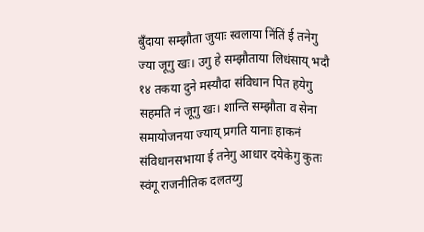बुँदाया सम्झौता जुयाः स्वलाया निंतिं ई तनेगु ज्या जूगु खः। उगु हे सम्झौताया लिधंसाय् भदौ १४ तकया दुने मस्यौदा संविधान पित हयेगु सहमति नं जूगु खः। शान्ति सम्झौता व सेना समायोजनया ज्याय् प्रगति यानाः हाकनं संविधानसभाया ई तनेगु आधार दयेकेगु कुतः स्वंगू राजनीतिक दलतय्गु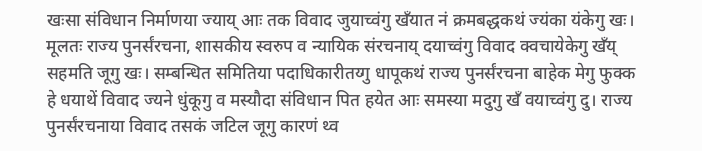खःसा संविधान निर्माणया ज्याय् आः तक विवाद जुयाच्वंगु खँयात नं क्रमबद्धकथं ज्यंका यंकेगु खः। मूलतः राज्य पुनर्संरचना, शासकीय स्वरुप व न्यायिक संरचनाय् दयाच्वंगु विवाद क्वचायेकेगु खँय् सहमति जूगु खः। सम्बन्धित समितिया पदाधिकारीतय्गु धापूकथं राज्य पुनर्संरचना बाहेक मेगु फुक्क हे धयाथें विवाद ज्यने धुंकूगु व मस्यौदा संविधान पित हयेत आः समस्या मदुगु खँ वयाच्वंगु दु। राज्य पुनर्संरचनाया विवाद तसकं जटिल जूगु कारणं थ्व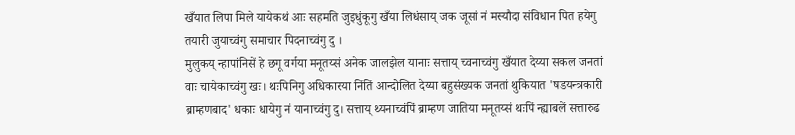खँयात लिपा मिले यायेकथं आः सहमति जुइधुंकूगु खँया लिधंसाय् जक जूसां नं मस्यौदा संविधान पित हयेगु तयारी जुयाच्वंगु समाचार पिदनाच्वंगु दु ।
मुलुकय् न्हापांनिसें हे छगू वर्गया मनूतय्सं अनेक जालझेल यानाः सत्ताय् च्वनाच्वंगु खँयात देय्या सकल जनतां वाः चायेकाच्वंगु खः। थःपिनिगु अधिकारया निंतिं आन्दोलित देय्या बहुसंख्यक जनतां थुकियात 'षडयन्त्रकारी ब्राम्हणबाद' धकाः धायेगु नं यानाच्वंगु दु। सत्ताय् थ्यनाच्वंपिं ब्राम्हण जातिया मनूतय्सं थःपिं न्ह्याबलें सत्तारुढ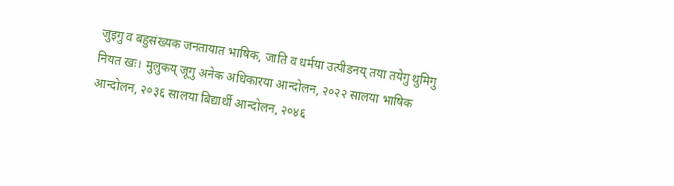जुइगु व बहुसंख्यक जनतायात भाषिक, जाति व धर्मया उत्पीडनय् तया तयेगु थुमिगु नियत खः। मुलुकय् जूगु अनेक अधिकारया आन्दोलन, २०२२ सालया भाषिक आन्दोलन, २०३६ सालया बिद्यार्थी आन्दोलन, २०४६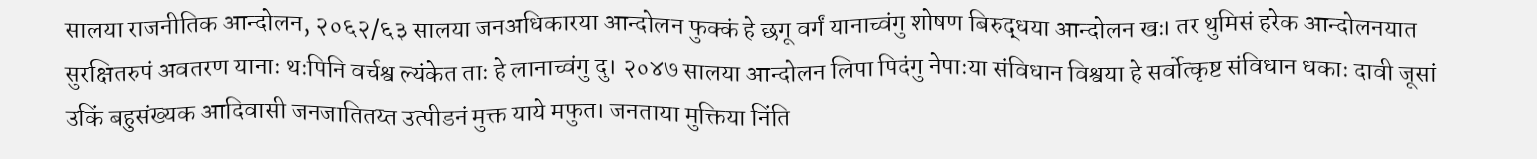सालया राजनीतिक आन्दोलन, २०६२/६३ सालया जनअधिकारया आन्दोलन फुक्कं हे छगू वर्गं यानाच्वंगु शोषण बिरुद्धया आन्दोलन खः। तर थुमिसं हरेक आन्दोलनयात सुरक्षितरुपं अवतरण यानाः थःपिनि वर्चश्व ल्यंकेत ताः हे लानाच्वंगु दु। २०४७ सालया आन्दोलन लिपा पिदंगु नेपाःया संविधान विश्वया हे सर्वोत्कृष्ट संविधान धकाः दावी जूसां उकिं बहुसंख्यक आदिवासी जनजातितय्त उत्पीडनं मुक्त याये मफुत। जनताया मुक्तिया निंति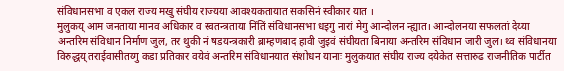संविधानसभा व एकल राज्य मखु संघीय राज्यया आवश्यकतायात सकसिनं स्वीकार यात ।
मुलुकय् आम जनताया मानव अधिकार व स्वतन्त्रताया निंतिं संविधानसभा धइगु नारां मेगु आन्दोलन न्ह्यात। आन्दोलनया सफलतां देय्या अन्तरिम संविधान निर्माण जुल, तर थुकी नं षडयन्त्रकारी ब्राम्हणबाद हावी जुइवं संघीयता बिनाया अन्तरिम संविधान जारी जुल। थ्व संविधानया विरुद्धय् तराईवासीतय्गु कडा प्रतिकार वयेवं अन्तरिम संविधानयात संशोधन यानाः मुलुकयात संघीय राज्य दयेकेत सत्तारुढ राजनीतिक पार्टीत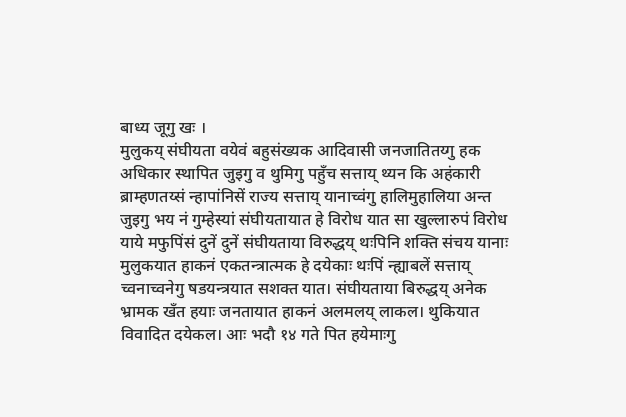बाध्य जूगु खः ।
मुलुकय् संघीयता वयेवं बहुसंख्यक आदिवासी जनजातितय्गु हक अधिकार स्थापित जुइगु व थुमिगु पहुँच सत्ताय् थ्यन कि अहंकारी ब्राम्हणतय्सं न्हापांनिसें राज्य सत्ताय् यानाच्वंगु हालिमुहालिया अन्त जुइगु भय नं गुम्हेस्यां संघीयतायात हे विरोध यात सा खुल्लारुपं विरोध याये मफुपिंसं दुनें दुनें संघीयताया विरुद्धय् थःपिनि शक्ति संचय यानाः मुलुकयात हाकनं एकतन्त्रात्मक हे दयेकाः थःपिं न्ह्याबलें सत्ताय् च्वनाच्वनेगु षडयन्त्रयात सशक्त यात। संघीयताया बिरुद्धय् अनेक भ्रामक खँत हयाः जनतायात हाकनं अलमलय् लाकल। थुकियात विवादित दयेकल। आः भदौ १४ गते पित हयेमाःगु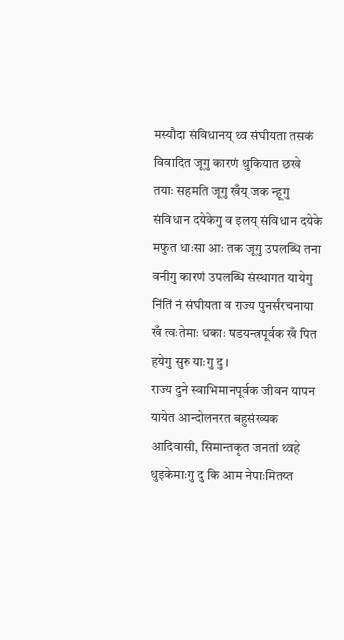मस्यौदा संविधानय् थ्व संघीयता तसकं विवादित जूगु कारणं थुकियात छखे तयाः सहमति जूगु खँय् जक न्हूगु संविधान दयेकेगु व इलय् संविधान दयेके मफुत धाःसा आः तक जूगु उपलब्धि तना वनीगु कारणं उपलब्धि संस्थागत यायेगु निंतिं नं संघीयता व राज्य पुनर्संरचनाया खँ त्वःतेमाः धकाः षडयन्त्रपूर्वक खँ पित हयेगु सुरु याःगु दु ।
राज्य दुने स्वाभिमानपूर्वक जीवन यापन यायेत आन्दोलनरत बहुसंख्यक आदिवासी, सिमान्तकृत जनतां थ्वहे थुइकेमाःगु दु कि आम नेपाःमितय्त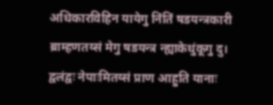अधिकारविहिन यायेगु निंतिं षडयन्त्रकारी ब्राम्हणतय्सं मेगु षडयन्त्र न्ह्याकेधुंकूगु दु। द्वलंद्वः नेपाःमितय्सं प्राण आहुति यानाः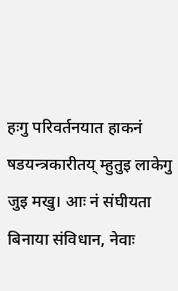हःगु परिवर्तनयात हाकनं षडयन्त्रकारीतय् म्हुतुइ लाकेगु जुइ मखु। आः नं संघीयता बिनाया संविधान, नेवाः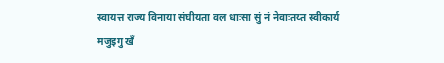स्वायत्त राज्य विनाया संघीयता वल धाःसा सुं नं नेवाःतय्त स्वीकार्य मजुइगु खँ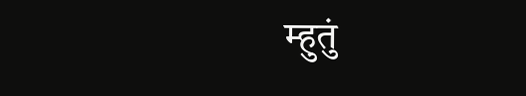म्हुतुं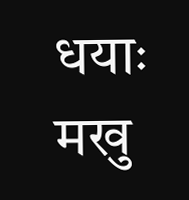धयाः मखु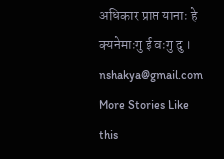अधिकार प्राप्त यानाः हे क्यनेमाःगु ई वःगु दु ।
nshakya@gmail.com
More Stories Like this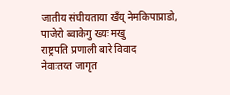जातीय संघीयताया खँय् नेमकिपाप्राडो, पाजेरो ब्वाकेगु ख्यः मखु
राष्ट्रपति प्रणाली बारे विवाद
नेवाःतय्त जागृत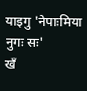याइगु 'नेपाःमिया नुगः सः'
खँ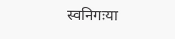स्वनिगःया